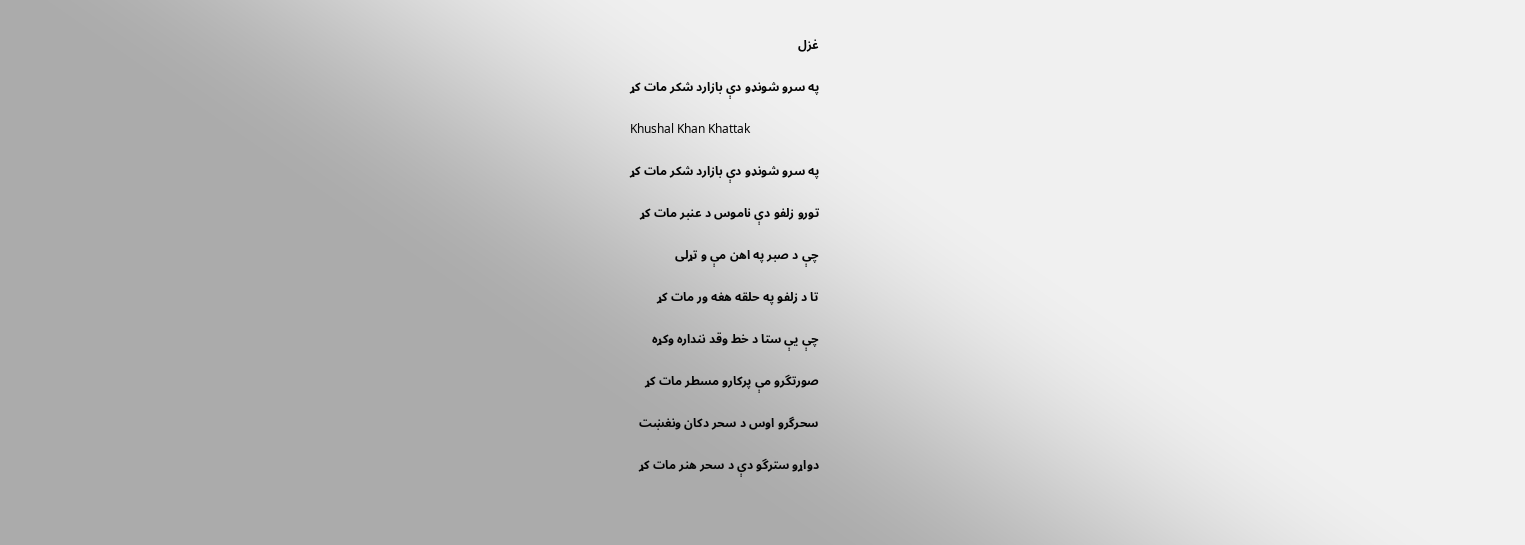غزل

په سرو شونډو دې بازارد شكر مات کړ

Khushal Khan Khattak

په سرو شونډو دې بازارد شكر مات کړ

تورو زلفو دې ناموس د عنبر مات کړ

چې د صبر په اهن مې و تړلى

تا د زلفو په حلقه هغه ور مات كړ

چې يې ستا د خط وقد ننداره وكړه

صورتگرو مې پركارو مسطر مات كړ

سحرگرو اوس د سحر دكان ونغښت

دواړو سترگو دې د سحر هنر مات كړ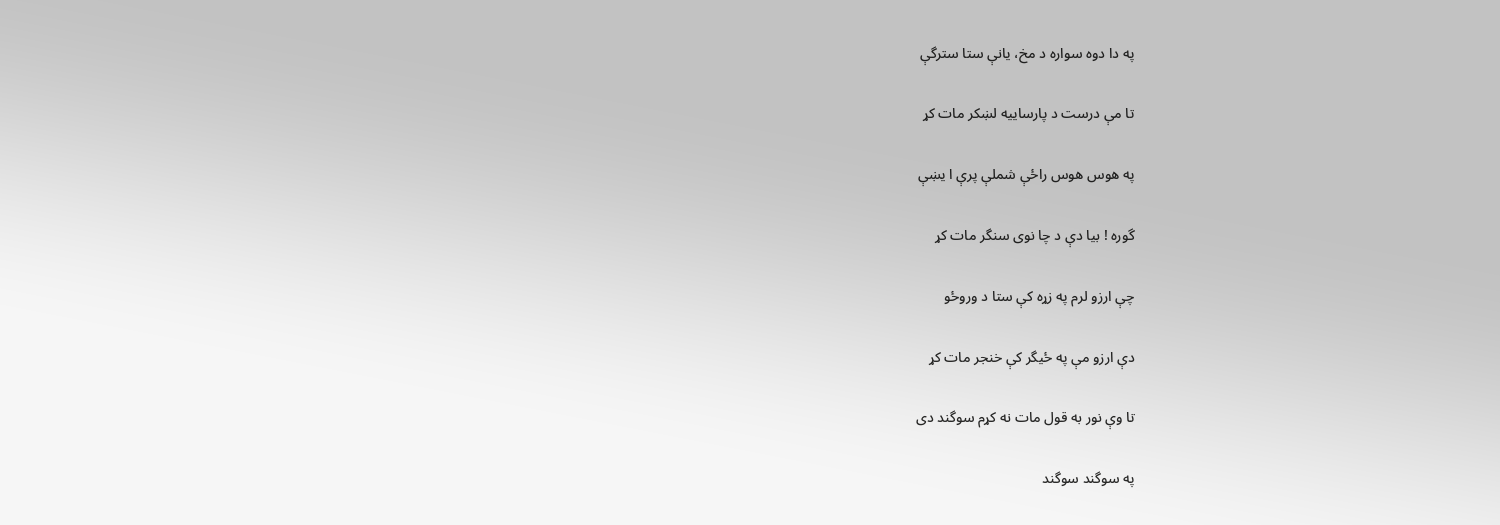په دا دوه سواره د مخ، يانې ستا سترگې

تا مې درست د پارساييه لښكر مات كړ

په هوس هوس راځې شملې پرې ا يښې

گوره ! بيا دې د چا نوى سنگر مات كړ

چې ارزو لرم په زړه كې ستا د وروځو

دې ارزو مې په ځيگر كې خنجر مات کړ

تا وې نور به قول مات نه كړم سوگند دى

په سوگند سوگند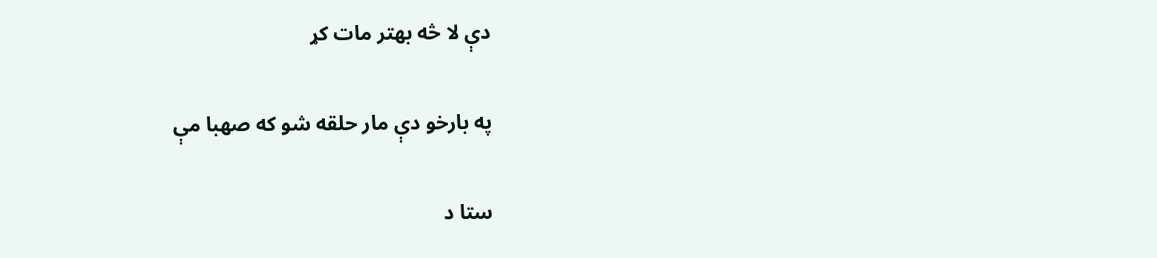دې لا څه بهتر مات کړ

په بارخو دې مار حلقه شو كه صهبا مې

ستا د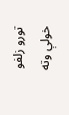تورو زلفو خولې وته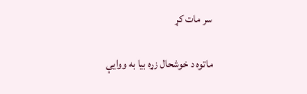سر مات کړ

ماتوه د خوشحال زړه بيا به ووايې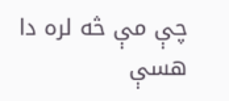چې مې څه لره دا هسې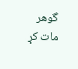گوهر مات کړ